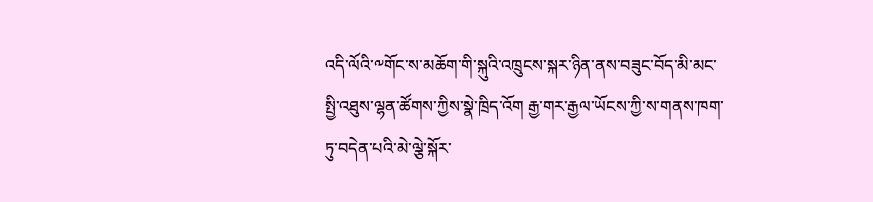འདི་ལོའི་༸གོང་ས་མཆོག་གི་སྐུའི་འཁྲུངས་སྐར་ཉིན་ནས་བཟུང་བོད་མི་མང་སྤྱི་འཐུས་ལྷན་ཚོགས་ཀྱིས་སྣེ་ཁྲིད་འོག རྒྱ་གར་རྒྱལ་ཡོངས་ཀྱི་ས་གནས་ཁག་ཏུ་བདེན་པའི་མེ་ལྕེ་སྐོར་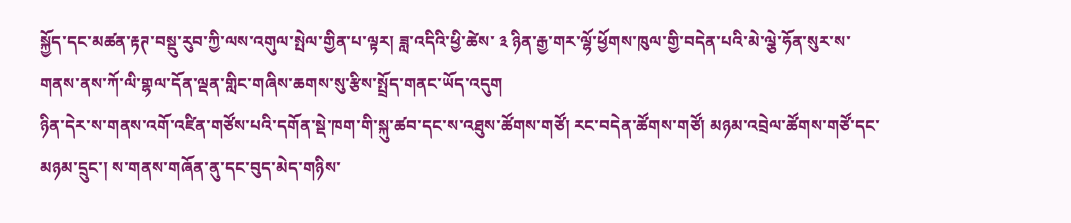སྐྱོད་དང་མཚན་རྟཊ་བསྡུ་རུབ་ཀྱི་ལས་འགུལ་སྤེལ་གྱིན་པ་ལྟར། ཟླ་འདིའི་ཕྱི་ཚེས་ ༣ ཉིན་རྒྱ་གར་ལྷོ་ཕྱོགས་ཁུལ་གྱི་བདེན་པའི་མེ་ལྕེ་ཧོན་སུར་ས་གནས་ནས་ཀོ་ལི་གྷལ་དོན་ལྡན་གླིང་གཞིས་ཆགས་སུ་རྩིས་སྤྲོད་གནང་ཡོད་འདུག
ཉིན་དེར་ས་གནས་འགོ་འཛིན་གཙོས་པའི་དགོན་སྡེ་ཁག་གི་སྐུ་ཚབ་དང་ས་འཐུས་ཚོགས་གཙོ། རང་བདེན་ཚོགས་གཙོ། མཉམ་འབྲེལ་ཚོགས་གཙོ་དང་མཉམ་དྲུང་། ས་གནས་གཞོན་ནུ་དང་བུད་མེད་གཉིས་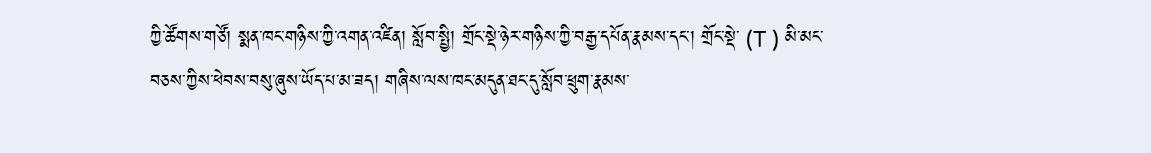ཀྱི་ཚོགས་གཙོ། སྨན་ཁང་གཉིས་ཀྱི་འགན་འཛིན། སློབ་སྤྱི། གྲོང་སྡེ་ཉེར་གཉིས་ཀྱི་བརྒྱ་དཔོན་རྣམས་དང་། གྲོང་སྡེ་ (T ) མི་མང་བཅས་ཀྱིས་ཕེབས་བསུ་ཞུས་ཡོད་པ་མ་ཟད། གཞིས་ལས་ཁང་མདུན་ཐང་དུ་སློབ་ཕྲུག་རྣམས་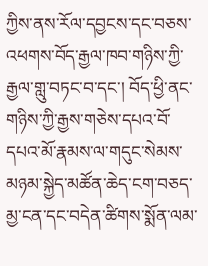ཀྱིས་ནས་རོལ་དབྱངས་དང་བཅས་འཕགས་བོད་རྒྱལ་ཁབ་གཉིས་ཀྱི་རྒྱལ་གླུ་བཏང་བ་དང་། བོད་ཕྱི་ནང་གཉིས་ཀྱི་རྒྱས་གཅེས་དཔའ་བོ་དཔའ་མོ་རྣམས་ལ་གདུང་སེམས་མཉམ་སྐྱེད་མཚོན་ཆེད་ངག་བཅད་མྱ་ངན་དང་བདེན་ཚིགས་སྨོན་ལམ་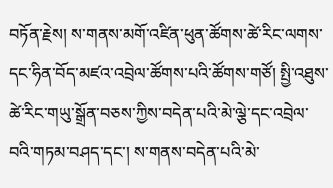བཏོན་རྗེས། ས་གནས་མགོ་འཛིན་ཕུན་ཚོགས་ཚེ་རིང་ལགས་དང་ཧིན་བོད་མཛའ་འབྲེལ་ཚོགས་པའི་ཚོགས་གཙོ། སྤྱི་འཐུས་ཚེ་རིང་གཡུ་སྒྲོན་བཅས་ཀྱིས་བདེན་པའི་མེ་ལྕེ་དང་འབྲེལ་བའི་གཏམ་བཤད་དང་། ས་གནས་བདེན་པའི་མེ་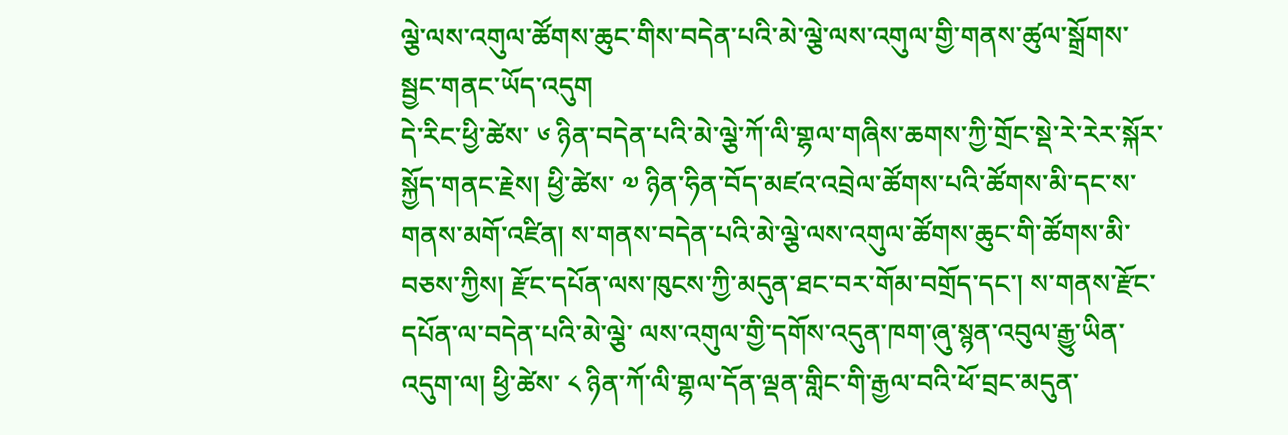ལྕེ་ལས་འགུལ་ཚོགས་ཆུང་གིས་བདེན་པའི་མེ་ལྕེ་ལས་འགུལ་གྱི་གནས་ཚུལ་སྒྲོགས་སྦྱང་གནང་ཡོད་འདུག
དེ་རིང་ཕྱི་ཚེས་ ༦ ཉིན་བདེན་པའི་མེ་ལྕེ་ཀོ་ལི་གྷལ་གཞིས་ཆགས་ཀྱི་གྲོང་སྡེ་རེ་རེར་སྐོར་སྐྱོད་གནང་རྗེས། ཕྱི་ཚེས་ ༧ ཉིན་ཧིན་བོད་མཛའ་འབྲེལ་ཚོགས་པའི་ཚོགས་མི་དང་ས་གནས་མགོ་འཛིན། ས་གནས་བདེན་པའི་མེ་ལྕེ་ལས་འགུལ་ཚོགས་ཆུང་གི་ཚོགས་མི་བཅས་ཀྱིས། རྫོང་དཔོན་ལས་ཁུངས་ཀྱི་མདུན་ཐང་བར་གོམ་བགྲོད་དང་། ས་གནས་རྫོང་དཔོན་ལ་བདེན་པའི་མེ་ལྕེ་ ལས་འགུལ་གྱི་དགོས་འདུན་ཁག་ཞུ་སྙན་འབུལ་རྒྱུ་ཡིན་འདུག་ལ། ཕྱི་ཚེས་ ༨ ཉིན་ཀོ་ལི་གྷལ་དོན་ལྡན་གླིང་གི་རྒྱལ་བའི་ཕོ་བྲང་མདུན་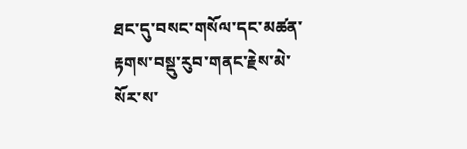ཐང་དུ་བསང་གསོལ་དང་མཚན་རྟགས་བསྡུ་རུབ་གནང་རྗེས་མེ་སོར་ས་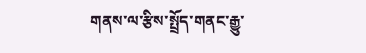གནས་ལ་རྩིས་སྤྲོད་གནང་རྒྱུ་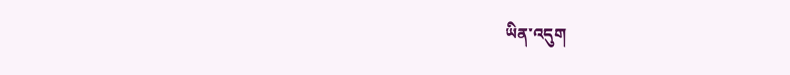ཡིན་འདུག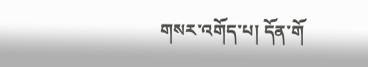གསར་འགོད་པ། དོན་གོ